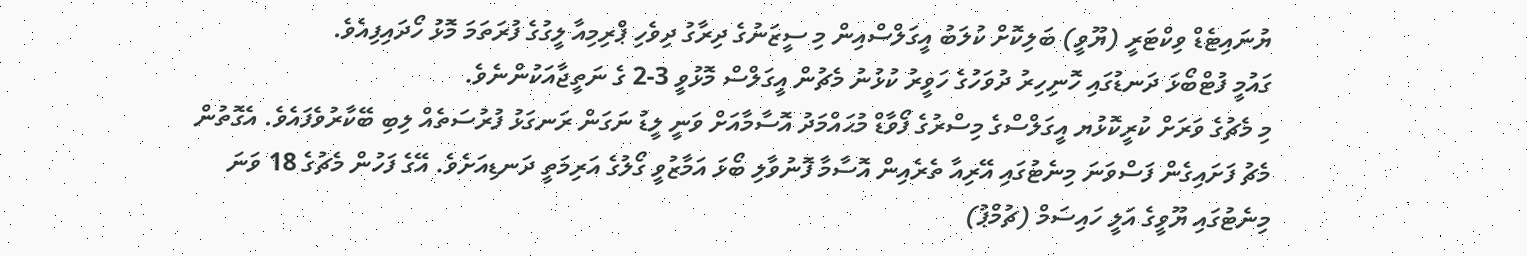ޔުނައިޓެޑް ވިކްޓަރީ (ޔޫވީ) ބަލިކޮށް ކުލަބު އީގަލްސްއިން މި ސީޒަނުގެ ދިރާގު ދިވެހި ޕްރިމިއާ ލީގުގެ ފުރަތަމަ މޮޅު ހޯދައިފިއެވެ.
ގައުމީ ފުޓްބޯޅަ ދަނޑުގައި ހޮނިހިރު ދުވަހުގެ ހަވީރު ކުޅުނު މެޗުން އީގަލްސް މޮޅުވީ 3-2 ގެ ނަތީޖާއަކުންނެވެ.
މި މެޗުގެ ވަރަށް ކުރީކޮޅުޔ އީގަލްސްގެ މިސްރުގެ ފޯވާޑް މުޙައްމަދު އޮސާމާއަށް ވަނީ ލީޑު ނަގަން ރަނގަޅު ފުރުސަތެއް ލިބި ބޭކާރުވެފައެވެ. އެގޮތުން މެޗު ފަށައިގެން ފަސްވަނަ މިނެޓުގައި އޭރިއާ ތެރެއިން އޮސާމާ ފޮނުވާލި ބޯޅަ އަމާޒުވީ ގޯލުގެ އަރިމަތީ ދަނޑިއަށެވެ. އޭގެ ފަހުން މެޗުގެ 18 ވަނަ މިނެޓުގައި ޔޫވީގެ އަލީ ހައިސަމް (ޗުމްޕު)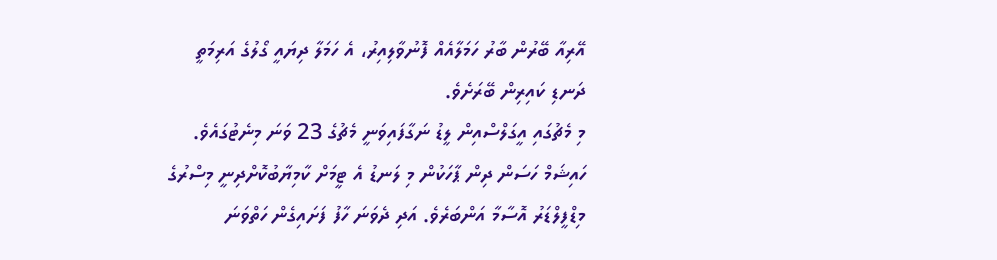އޭރިއާ ބޭރުން ބާރު ހަމަލާއެއް ފޮނުވާލިއިރު، އެ ހަމަލާ ދިޔައީ ގޯލުގެ އަރިމަތީ ދަނޑި ކައިރިން ބޭރަށެވެ.
މި މެޗުގައި އީގަލްސްއިން ލީޑު ނަގާފައިވަނީ މެޗުގެ 23 ވަނަ މިނެޓުގައެވެ. ހައިޝަމް ހަސަން ދިން ޕާހަކުން މި ލަނޑު އެ ޓީމަށް ކާމިޔާބުކޮށްދިނީ މިސްރުގެ މިޑްފީލްޑަރު އޮސާމާ އަންބަރެވެ. އަދި ދެވަނަ ހާފު ފަށައިގެން ހަތްވަނަ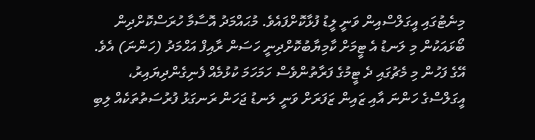މިނެޓުގައި އީގަލްސްއިން ވަނީ ލީޑު ފުޅާކޮށްފައެވެ. މުޙައްމަދު އޮސާމާ ހުރަސްކޮށްދިން ބޯޅައަކުން މި ލަނޑު އެ ޓީމަށް ކާމިޔާބުކޮށްދިނީ ހަސަން ރާއިފް އަޙްމަދު (ހަންނަ) އެވެ.
އޭގެ ފަހުން މި މެޗުގައި ދެ ޓީމުގެ ފަރާތުންވެސް ހަމަހަމަ ކުޅުމެއް ފެނިގެންދިޔައިރު، އީގަލްސްގެ ހަންނަ އާއި ޒައިން ޒަފަރަށް ވަނީ ލަނޑު ޖަހަން ރަނގަޅު ފުރުސަތުތަކެއް ލިބި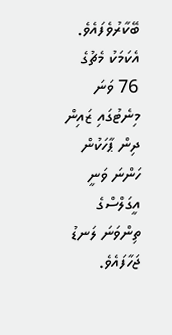ބޭކާރުވެފައެވެ. އެކަމަކު މެޗުގެ 76 ވަނަ މިނެޓުގައި ޒައިން ދިން ޕާހަކުން ހަންނަ ވަނީ އީގަލްސްގެ ތިންވަނަ ލަނޑު ޖަހާފައެވެ.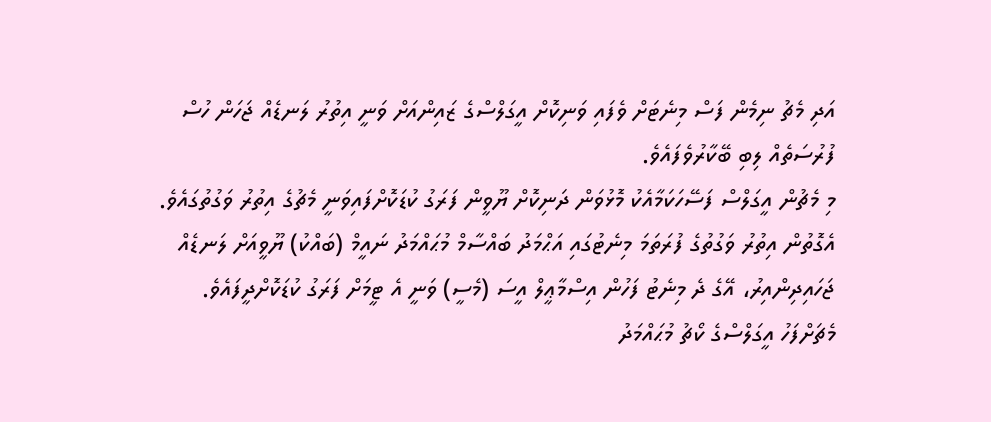އަދި މެޗު ނިމެން ފަސް މިނެޓަށް ވެފައި ވަނިކޮށް އީގަލްސްގެ ޒައިންއަށް ވަނީ އިތުރު ލަނޑެއް ޖަހަން ހުސް ފުރުސަތެއް ލިބި ބޭކާރުވެފައެވެ.
މި މެޗުން އީގަލްސް ފަސޭހަކަމާއެކު މޮޅުވަން ދަނިކޮށް ޔޫވީން ފަރަގު ކުޑަކޮށްފައިވަނީ މެޗުގެ އިތުރު ވަގުތުގައެވެ. އެގޮތުން އިތުރު ވަގުތުގެ ފުރަތަމަ މިނެޓުގައި އަޙްމަދު ބައްސާމް މުޙައްމަދު ނައީމް (ބައްކު) ޔޫވީއަށް ލަނޑެއް ޖަހައިދިންއިރު، އޭގެ ދެ މިނެޓު ފަހުން އިސްމާޢީލް އީސަ (މެސީ) ވަނީ އެ ޓީމަށް ފަރަގު ކުޑަކޮށްދީފައެވެ.
މެޗަށްފަހު އީގަލްސްގެ ކޯޗު މުޙައްމަދު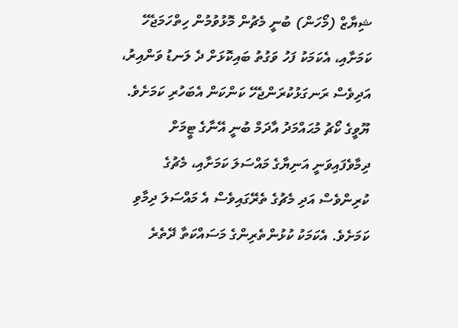ޝިޔާޒް (މޯހަން) ބުނީ މެޗުން މޮޅުވުމުން ހިތްހަމަޖެހޭ ކަމަށާއި، އެކަމަކު ފަހު ވަގުތު ބައިކޮޅަށް ދެ ލަނޑު ވަންއިރު، އަދިވެސް ރަނގަޅުކުރަންޖެހޭ ކަންކަން އެބަހުރި ކަމަށެވެ.
ޔޫވީގެ ކޯޗު މުޙައްމަދު އާދަމް ބުނީ އޭނާގެ ޓީމަށް ދިމާވެފައިވަނީ އަނިޔާގެ މައްސަލަ ކަމަށާއި، މެޗުގެ ކުރިންވެސް އަދި މެޗުގެ ތެރޭގައިވެސް އެ މައްސަލަ ދިމާވި ކަމަށެވެ. އެކަމަކު ކުޅުންތެރިންގެ މަސައްކަތާ ދޭތެރެ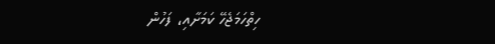ހިތްހަމަޖެހޭ ކަމަށާއި، ފަހުން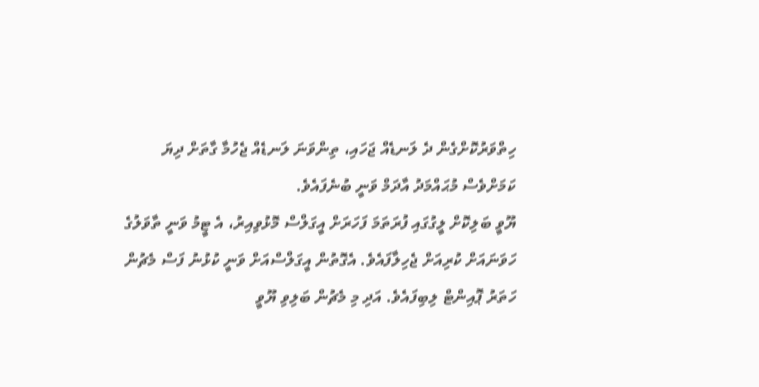ހިތްވަރުކޮށްގެން ދެ ލަނޑެއް ޖަހައި، ތިންވަނަ ލަނޑެއް ޖެހުމާ ގާތަށް ދިޔަ ކަމަށްވެސް މުޙައްމަދު އާދަމް ވަނީ ބުނެފައެވެ.
ޔޫވީ ބަލިކޮށް ލީގުގައި ފުރަތަމަ ފަހަރަށް އީގަލްސް މޮޅުވިއިރު، އެ ޓީމު ވަނީ ތާވަލުގެ ހަވަނައަށް ކުރިއަށް ޖެހިލާފައެވެ. އެގޮތުން އީގަލްސްއަށް ވަނީ ކުޅުނު ފަސް މެޗުން ހަތަރު ޕޮއިންޓް ލިބިފައެވެ. އަދި މި މެޗުން ބަލިވި ޔޫވީ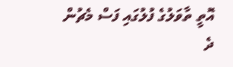އޮތީ ތާވަލުގެ ފުލުގައި ފަސް މެޗުން ދެ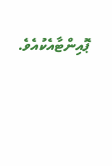ޕޮއިންޓާއެކުއެވެ.